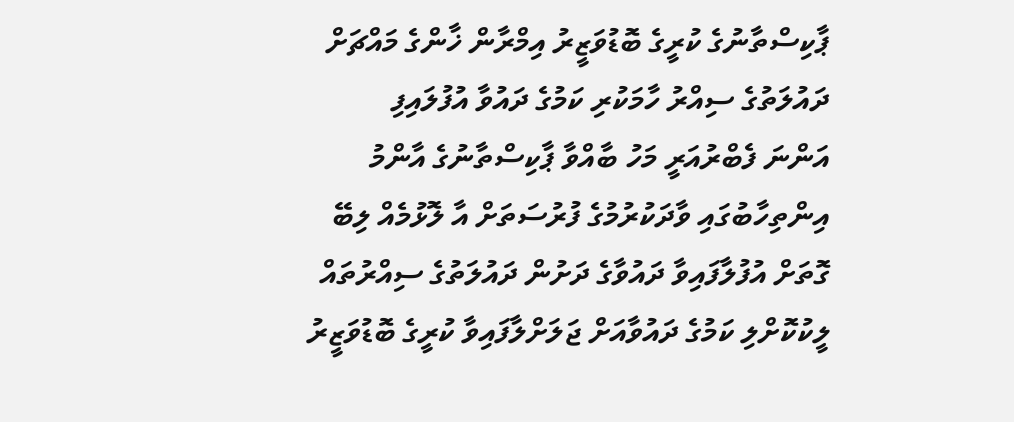ޕާކިސްތާނުގެ ކުރީގެ ބޮޑުވަޒީރު އިމްރާން ޚާންގެ މައްޗަށް ދައުލަތުގެ ސިއްރު ހާމަކުރި ކަމުގެ ދައުވާ އުފުލައިފި
އަންނަ ފެބްރުއަރީ މަހު ބާއްވާ ޕާކިސްތާނުގެ އާންމު އިންތިހާބުގައި ވާދަކުރުމުގެ ފުރުސަތަށް އާ ލޮޅުމެއް ލިބޭ ގޮތަށް އުފުލާފައިވާ ދައުވާގެ ދަށުން ދައުލަތުގެ ސިއްރުތައް ލީކުކޮށްލި ކަމުގެ ދައުވާއަށް ޖަލަށްލާފައިވާ ކުރީގެ ބޮޑުވަޒީރު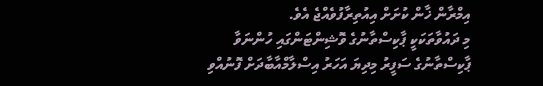އިމްރާން ޚާން ކުށަށް އިއުތިރާފުވެއްޖެ އެވެ.
މި ދައުވާތަކަކީ ޕާކިސްތާނުގެ ވޮޝިންޓަންގައި ހުންނަވާ ޕާކިސްތާނުގެ ސަފީރު މިދިޔަ އަހަރު އިސްލާމްއާބާދަށް ފޮނުއްވި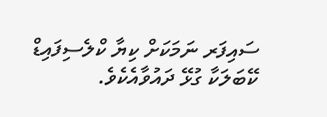ސައިފަރ ނަމަކަށް ކިޔާ ކްލެސިފައިޑް ކޭބަލަކާ ގުޅޭ ދައުވާއެކެވެ.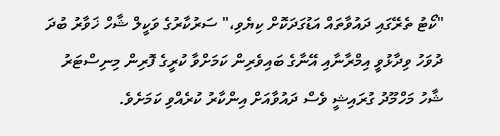"ކޯޓު ތެރޭގައި ދައުވާތައް އަޑުގަދަކޮށް ކިޔެވި،" ސަރުކާރުގެ ވަކީލް ޝާހް ޚަވާރު ބުދަ ދުވަހު ވިދާޅުވީ އިމްރާނާއި އޭނާގެ ބައިވެރިން ކަމަށްވާ ކުރީގެ ފޮރިން މިނިސްޓަރު ޝާހު މަހްމޫދު ގުރައިޝީ ވެސް ދައުވާއަށް އިންކާރު ކުރެއްވި ކަމަށެވެ.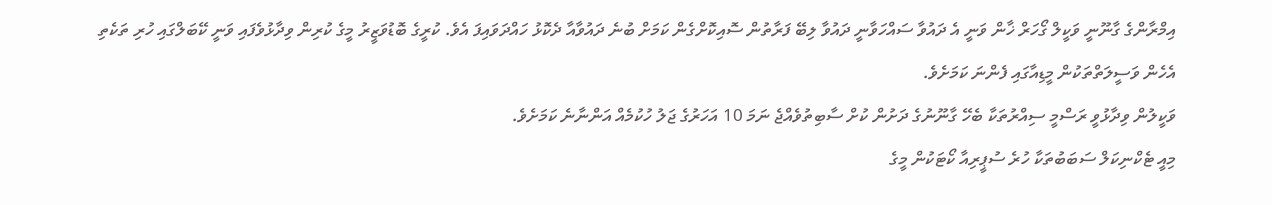އިމްރާންގެ ގާނޫނީ ވަކީލް ގޯހަރް ޚާން ވަނީ އެ ދައުވާ ސައްހަވާނީ ދައުވާ ލިބޭ ފަރާތުން ސޮއިކޮށްގެން ކަމަށް ބުނެ ދައުވާއާ ދެކޮޅު ހައްދަވައިފަ އެވެ. ކުރީގެ ބޮޑުވަޒީރު މީގެ ކުރިން ވިދާޅުވެފައި ވަނީ ކޭބަލްގައި ހުރި ތަކެތި އެހެން ވަސީލަތްތަކުން މީޑިއާގައި ފެންނަ ކަމަށެވެ.
ވަކީލުން ވިދާޅުވީ ރަސްމީ ސިއްރުތަކާ ބެހޭ ގާނޫނުގެ ދަށުން ކުށް ސާބިތުވެއްޖެ ނަމަ 10 އަހަރުގެ ޖަލު ހުކުމެއް އަންނާނެ ކަމަށެވެ.
މިއީ ޓެކްނިކަލް ސަބަބުތަކާ ހުރެ ސުޕީރިއާ ކޯޓަކުން މީގެ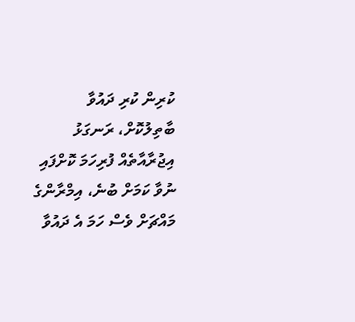ކުރިން ކުރި ދައުވާ ބާތިލުކޮށް، ރަނގަޅު އިޖުރާއާތެއް ފުރިހަމަ ކޮށްފައި ނުވާ ކަމަށް ބުނެ، އިމްރާންގެ މައްޗަށް ވެސް ހަމަ އެ ދައުވާ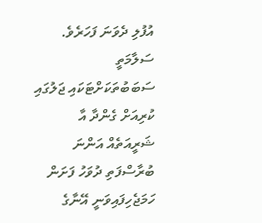އުފުލި ދެވަނަ ފަހަރެވެ.
ސަލާމަތީ ސަބަބުތަކަށްޓަކައި ޖަލުގައި ކުރިއަށް ގެންދާ އާ ޝަރީއަތެއް އަންނަ ބުރާސްފަތި ދުވަހު ފަށަން ހަމަޖެހިފައިވަނީ އޭނާގެ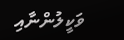ވަކީލުންނާއި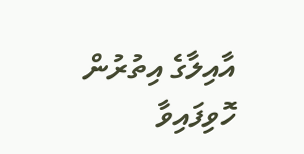އާއިލާގެ އިތުރުން ހޮވިފައިވާ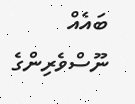ބައެއް ނޫސްވެރިންގެ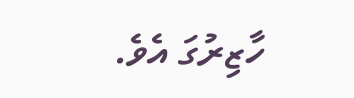ހާޒިރުގަ އެވެ.